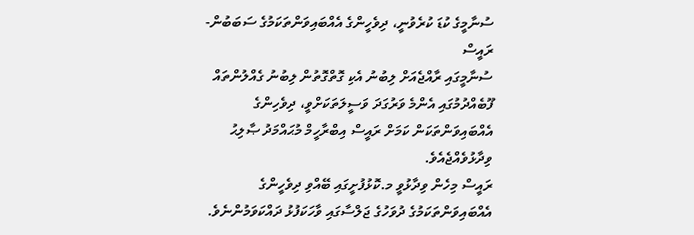ސުނާމީގެ ކުޑަ ކުރެވުނީ، ދިވެހީންގެ އެއްބައިވަންތަކަމުގެ ސަބަބުން- ރައީސް
ސުނާމީގައި ރާއްޖެއަށް ލިބުނު އެކި ގޮތްގޮތުން ލިބުނު ގެއްލުންތައް ފޫބެއްދުމުގައި އެންމެ ވަރުގަދަ ވަސީލަތަކަށްވީ، ދިވެހިންގެ އެއްބައިވަންތަކަން ކަމަށް ރައީސް އިބްރާހީމް މުޙައްމަދު ޞާލިޙު ވިދާޅުވެއްޖެއެވެ.
ރައީސް މިހެން ވިދާޅުވީ މ.ކޮޅުފުށީގައި ބޭއްވި ދިވެހީންގެ އެއްބައިވަންތަކަމުގެ ދުވަހުގެ ޖަލްސާގައި ވާހަކަފުޅު ދައްކަވަމުންނެވެ.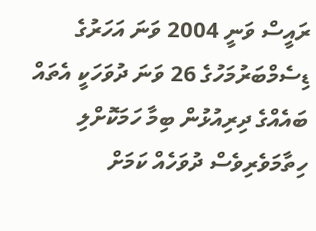ރައީސް ވަނީ 2004 ވަނަ އަހަރުގެ ޑިސެމްބަރުމަހުގެ 26 ވަނަ ދުވަހަކީ އެތައް ބައެއްގެ ދިރިއުޅުން ބިމާ ހަމަކޮށްލި ހިތާމަވެރިވެސް ދުވަހެއް ކަމަށް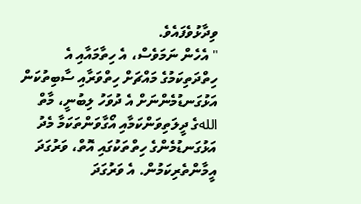ވިދާޅުވެފައެވެ.
" އެހެން ނަމަވެސް، އެ ހިތާމައާއި އެ ހިތްދަތިކަމުގެ މައްޗަށް ހިތްވަރާއި ސާބިތުކަން އަޅުގަނޑުމެންނަށް އެ ދުވަހު ލިބުނީ، މާތް اللهގެ ދީލަތިވަންކަމާއި އޯގާވަންތަކަމާ މެދު އަޅުގަނޑުމެންގެ ހިތްތަކުގައި އޮތް، ވަރުގަދަ އީމާންތެރިކަމުން. އެ ވަރުގަދަ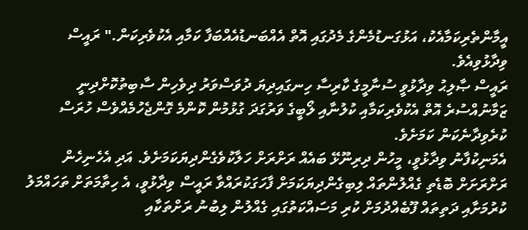އީމާންތެރިކަމާއެކު، އަޅުގަނޑުމެންގެ މެދުގައި އޮތް އެއްބަނޑުއެއްބަފާ ކަމާއި އެކުވެރިކަން." ރައީސް ވިދާޅުވިއެވެ.
ރައީސް ޞާލިޙު ވިދާޅުވީ ސުނާމީގެ ކާރިސާ ހިނގައިދިޔަ ދުވަސްވަރު ދިވެހިން ސާބިތުކޮށްދިނީ ޒަމާނުއްސުރެ އޮތް އެކުވެރިކަމާއި ކުލުނާއި ލޯބީގެ ވަރުގަދަ ގުޅުމުން ކޮންމެ ގޮންޖެހުމެއްވެސް ހުރަސް ކުރެވިދާނެކަން ކަމަށެވެ.
އެމަނިކުފާނު ވިދާޅުވީ، މީހުން ދިރިނޫޅޭ ބައެއް ރަށްރަށް ހަލާކުވެގެންދިޔަކަމަށެވެ. އަދި އެހެނިހެން ރަށްރަށަށް ބޮޑެތި ގެއްލުންތައް ލިބިގެންދިޔަކަމަށް ފާހަގަކުރައްވާ ރައީސް ވިދާޅުވީ، އެ ހިތާމަތަށް ތަހައްމަލު ކުރުމަށާއި ދަތިތައް ފޫބެއްދުމަށް ކުރި މަސައްކަތުގައި ގެއްލުން ލިބުނު ރަށްތަކާއި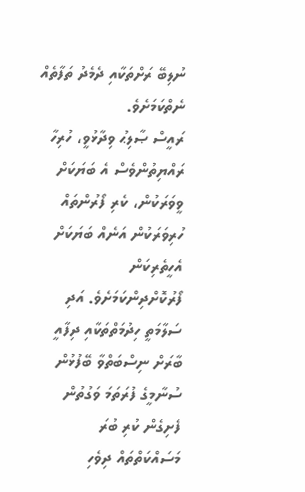ނުލިބޭ ރަށްތަކާއި ދެމެދު ތަފާތެއް ނެތްކަމަށެވެ.
ރައީސް ޞާލިޙު ވިދާޅުވީ، ހުރިހާ ރައްޔިތުންވެސް އެ ބަޔަކަށް ވީވަރަކުން، ކެރި ފޯރުންތައް ހުރިވަރަކުން އަނެއް ބަޔަކަށް އެހީތެރިކަން ފޯރުކޮށްދިންކަމަށެވެ. އަދި ސަލާމަތީ ހިދުމަތްތަކާއި ދިފާއީ ބާރަށް ނިސްބަތްވާ ބޭފުޅުން ސުނާމީގެ ފުރަތަމަ ވަގުތުން ފެށިގެން ކުރި ބުރަ މަސައްކަތްތައް ދިވެހި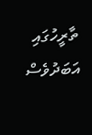ތާރީހުގައި އަބަދުވެސް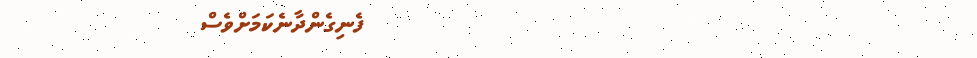ފެނިގެންދާނެކަމަށްވެސް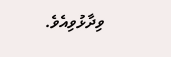ވިދާޅުވިއެވެ.